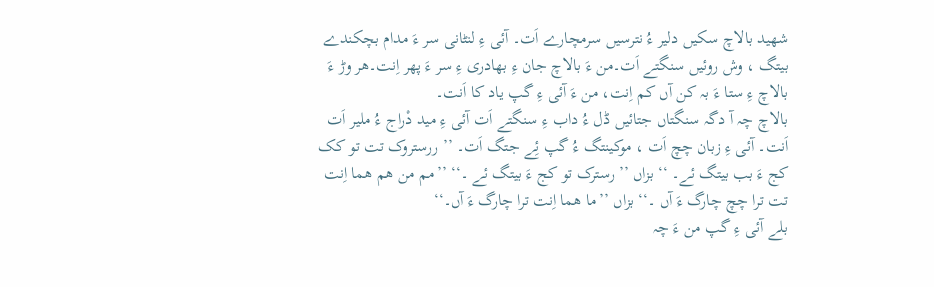شھید بالاچ سکیں دلیر ءُ نترسیں سرمچارے اَت۔ آئی ءِ لنٹانی سر ءَ مدام بچکندے بیتگ ، وش روئیں سنگتے اَت۔من ءَ بالاچ جان ءِ بھادری ءِ سر ءَ پھر اِنت۔ھر وڑ ءَ بالاچ ءِ ستا ءَ بہ کن آں کم اِنت، من ءَ آئی ءِ گپ یاد کا اَنت۔
بالاچ چہ آ دگہ سنگتاں جتائیں ڈل ءُ داب ءِ سنگتے اَت آئی ءِ مید دْراج ءُ ملیر اَت اَنت۔ آئی ءِ زبان چچ اَت ، موکینتگ ءُ گپ ئِے جتگ اَت۔ ’’ ررستروک تت تو کک کج ءَ بب بیتگ ئے۔ ‘‘ بزاں ’’ رسترک تو کج ءَ بیتگ ئے ۔‘‘ ’’مم من ھم ھما اِنت تت ترا چچ چارگ ءَ آں ۔‘‘ بزاں ’’ما ھما اِنت ترا چارگ ءَ آں۔‘‘
بلے آئی ءِ گپ من ءَ چہ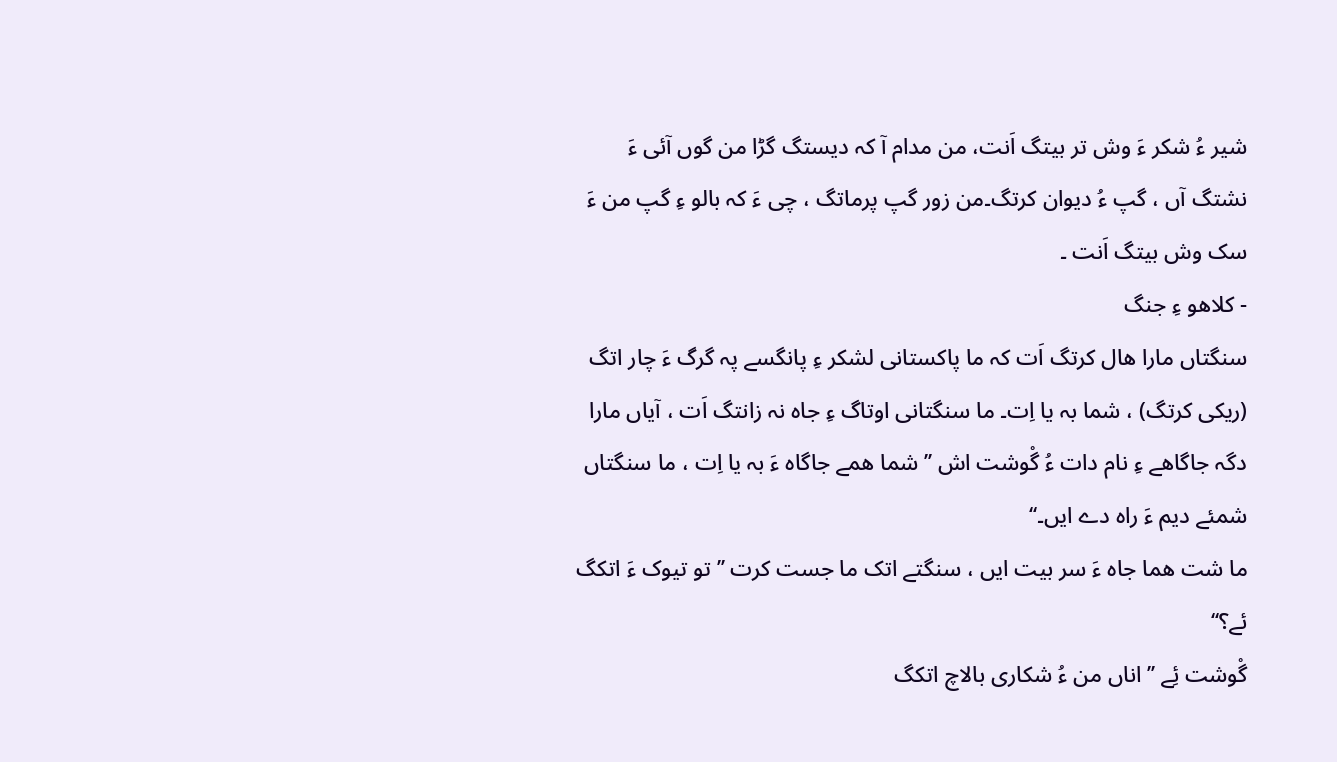شیر ءُ شکر ءَ وش تر بیتگ اَنت، من مدام آ کہ دیستگ گڑا من گوں آئی ءَ نشتگ آں ، گپ ءُ دیوان کرتگ۔من زور گپ پرماتگ ، چی ءَ کہ بالو ءِ گپ من ءَ سک وش بیتگ اَنت ۔
- کلاھو ءِ جنگ
سنگتاں مارا ھال کرتگ اَت کہ ما پاکستانی لشکر ءِ پانگسے پہ گرگ ءَ چار اتگ (ریکی کرتگ) ، شما بہ یا اِت۔ ما سنگتانی اوتاگ ءِ جاہ نہ زانتگ اَت ، آیاں مارا دگہ جاگاھے ءِ نام دات ءُ گْوشت اش ’’ شما ھمے جاگاہ ءَ بہ یا اِت ، ما سنگتاں شمئے دیم ءَ راہ دے ایں۔‘‘
ما شت ھما جاہ ءَ سر بیت ایں ، سنگتے اتک ما جست کرت ’’ تو تیوک ءَ اتکگ ئے؟‘‘
گْوشت ئِے ’’ اناں من ءُ شکاری بالاچ اتکگ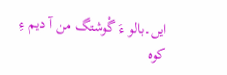ایں۔بالو ءَ گْوشتگ من آ دیم ءِ کوہ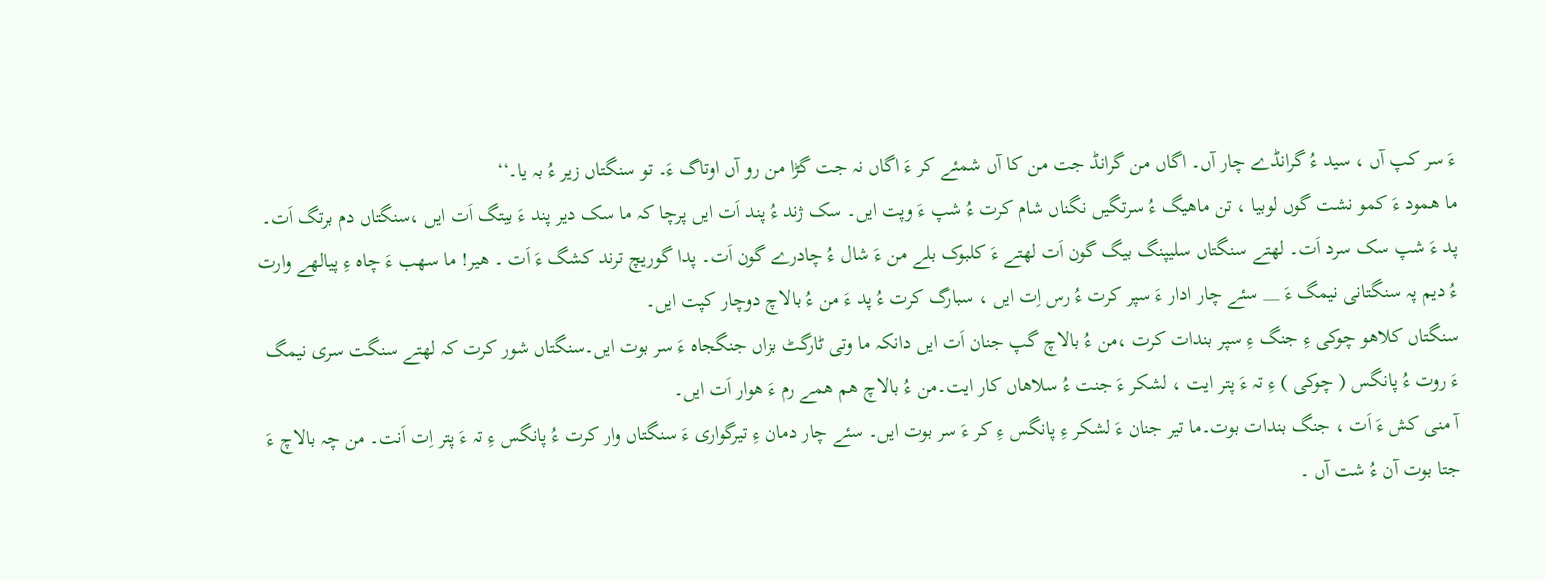ءَ سر کپ آں ، سید ءُ گرانڈے چار آں۔ اگاں من گرانڈ جت من کا آں شمئے کر ءَ اگاں نہ جت گڑا من رو آں اوتاگ ءَ۔ تو سنگتاں زیر ءُ بہ یا۔‘‘
ما ھمود ءَ کمو نشت گوں لوبیا ، تن ماھیگ ءُ سرتگیں نگناں شام کرت ءُ شپ ءَ وپت ایں۔ سک ژند ءُ پند اَت ایں پرچا کہ ما سک دیر پند ءَ بیتگ اَت ایں ،سنگتاں دم برتگ اَت۔ پد ءَ شپ سک سرد اَت۔ لھتے سنگتاں سلیپنگ بیگ گون اَت لھتے ءَ کلبوک بلے من ءَ شال ءُ چادرے گون اَت۔ پدا گوریچ ترند کشگ ءَ اَت ۔ ھیر! ما سھب ءَ چاہ ءِ پیالھے وارت ءُ دیم پہ سنگتانی نیمگ ءَ __ سئے چار ادار ءَ سپر کرت ءُ رس اِت ایں ، سبارگ کرت ءُ پد ءَ من ءُ بالاچ دوچار کپت ایں۔
سنگتاں کلاھو چوکی ءِ جنگ ءِ سپر بندات کرت ،من ءُ بالاچ گپ جنان اَت ایں دانکہ ما وتی ٹارگٹ بزاں جنگجاہ ءَ سر بوت ایں۔سنگتاں شور کرت کہ لھتے سنگت سری نیمگ ءَ روت ءُ پانگس ( چوکی ) ءِ تہ ءَ پتر ایت ، لشکر ءَ جنت ءُ سلاھاں کار ایت۔من ءُ بالاچ ھم ھمے رم ءَ ھوار اَت ایں۔
آ منی کش ءَ اَت ، جنگ بندات بوت۔ما تیر جنان ءَ لشکر ءِ پانگس ءِ کر ءَ سر بوت ایں۔ سئے چار دمان ءِ تیرگواری ءَ سنگتاں وار کرت ءُ پانگس ءِ تہ ءَ پتر اِت اَنت۔ من چہ بالاچ ءَ جتا بوت آن ءُ شت آں ۔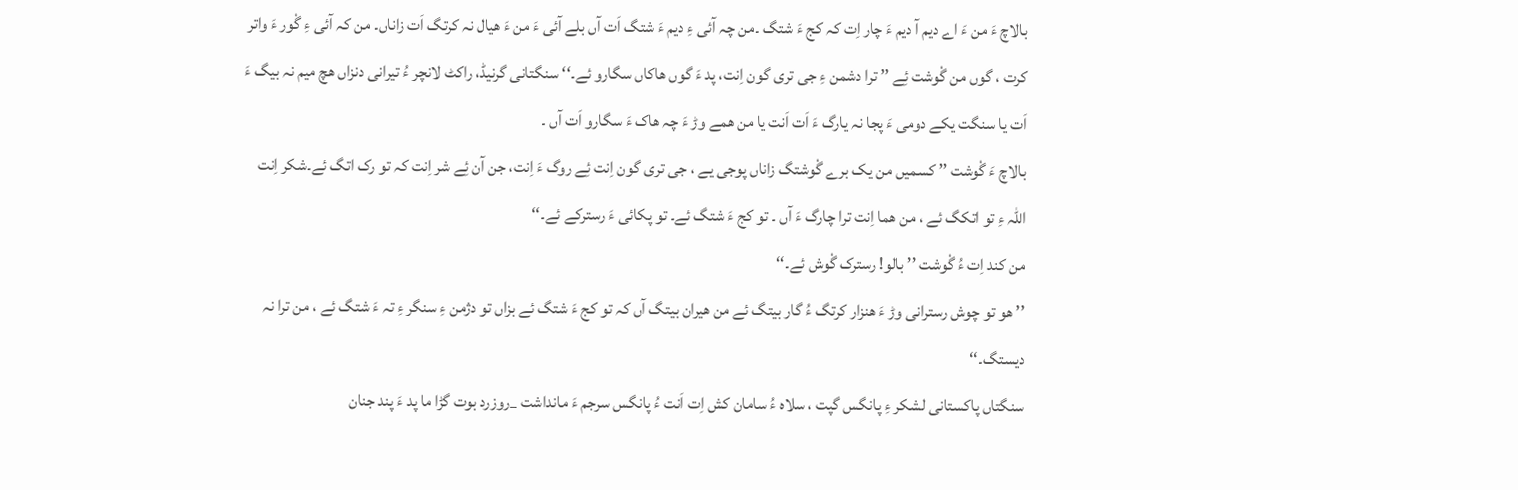بالاچ ءَ من ءَ اے دیم آ دیم ءَ چار اِت کہ کج ءَ شتگ ۔من چہ آئی ءِ دیم ءَ شتگ اَت آں بلے آئی ءَ من ءَ ھیال نہ کرتگ اَت زاناں۔ من کہ آئی ءِ گْور ءَ واتر کرت ، گوں من گْوشت ئِے ’’ ترا دشمن ءِ جی تری گون اِنت، پد ءَ گوں ھاکاں سگارو ئے۔‘‘ سنگتانی گرنیڈ، راکٹ لانچر ءُ تیرانی دنزاں ھچ میم نہ بیگ ءَ اَت یا سنگت یکے دومی ءَ پجا نہ یارگ ءَ اَت اَنت یا من ھمے وڑ ءَ چہ ھاک ءَ سگارو اَت آں ۔
بالاچ ءَ گْوشت ’’ کسمیں من یک برے گْوشتگ زاناں پوجی یے ، جی تری گون اِنت ئِے روگ ءَ اِنت، جن آن ئِے شر اِنت کہ تو رک اتگ ئے۔شکر اِنت اللہ ءِ تو اتکگ ئے ، من ھما اِنت ترا چارگ ءَ آں ۔ تو کج ءَ شتگ ئے۔ تو پکائی ءَ رسترکے ئے۔‘‘
من کند اِت ءُ گْوشت ’’ بالو! رسترک گْوش ئے۔‘‘
’’ ھو تو چوش رسترانی وڑ ءَ ھنزار کرتگ ءُ گار بیتگ ئے من ھیران بیتگ آں کہ تو کج ءَ شتگ ئے بزاں تو دژمن ءِ سنگر ءِ تہ ءَ شتگ ئے ، من ترا نہ دیستگ۔‘‘
سنگتاں پاکستانی لشکر ءِ پانگس گپت ، سلاہ ءُ سامان کش اِت اَنت ءُ پانگس سرجم ءَ مانداشت _روزرد بوت گڑا ما پد ءَ پند جنان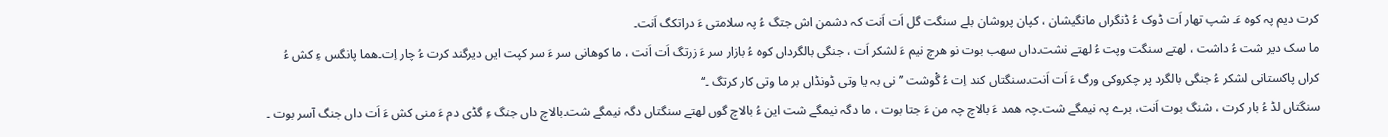کرت دیم پہ کوہ ءَ۔ شپ تھار اَت ڈوک ءُ ڈنگراں مانگیشان ، کپان پروشان بلے سنگت گل اَت اَنت کہ دشمن اش جتگ ءُ پہ سلامتی ءَ دراتکگ اَنت۔
ما سک دیر شت ءُ داشت ، لھتے سنگت وپت ءُ لھتے نشت۔داں سھب بوت نو ھرچ نیم ءَ لشکر اَت ، جنگی بالگرداں کوہ ءُ بازار سر ءَ زرتگ اَت اَنت ، ما کوھانی سر ءَ سر کپت ایں دیرگند کرت ءُ چار اِت۔ھما پانگس ءِ کش ءُ کراں پاکستانی لشکر ءُ جنگی بالگرد پر چکروکی ورگ ءَ اَت اَنت۔سنگتاں کند اِت ءُ گْوشت ’’ نی بہ یا وتی ڈونڈاں بر ما وتی کار کرتگ ۔‘‘
سنگتاں لڈ ءُ بار کرت ، شنگ بوت اَنت، برے پہ نیمگے شت۔چہ ھمد ءَ بالاچ چہ من ءَ جتا بوت ، ما دگہ نیمگے شت این ءُ بالاچ گوں لھتے سنگتاں دگہ نیمگے شت۔بالاچ داں جنگ ءِ گڈی دم ءَ منی کش ءَ اَت داں جنگ آسر بوت ۔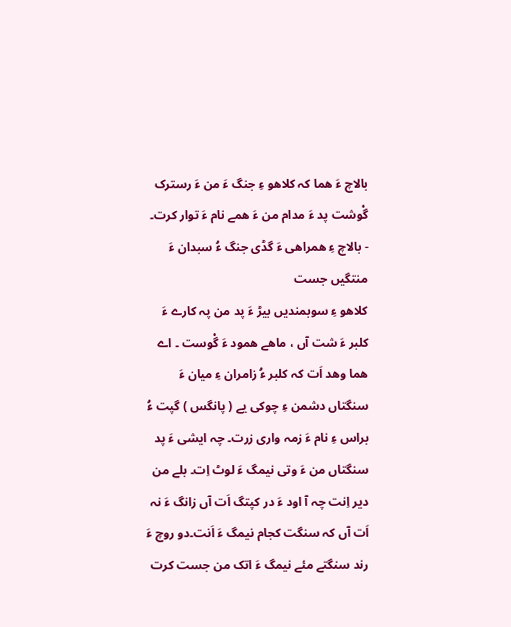بالاچ ءَ ھما کہ کلاھو ءِ جنگ ءَ من ءَ رسترک گْوشت پد ءَ مدام من ءَ ھمے نام ءَ توار کرت۔
- بالاچ ءِ ھمراھی ءَ گڈی جنگ ءُ سبدان ءَ منتگیں جست
کلاھو ءِ سوبمندیں بیڑ ءَ پد من پہ کارے ءَ کلبر ءَ شت آں ، ماھے ھمود ءَ گْوست ۔ اے ھما وھد اَت کہ کلبر ءُ زامران ءِ میان ءَ سنگتاں دشمن ءِ چوکی یے ( پانگس ) گپت ءُ براس ءِ نام ءَ زمہ واری زرت۔ چہ ایشی ءَ پد سنگتاں من ءَ وتی نیمگ ءَ لوٹ اِت۔ بلے من دیر اِنت چہ آ اود ءَ در کپتگ اَت آں زانگ ءَ نہ اَت آں کہ سنگت کجام نیمگ ءَ اَنت۔دو روچ ءَ رند سنگتے مئے نیمگ ءَ اتک من جست کرت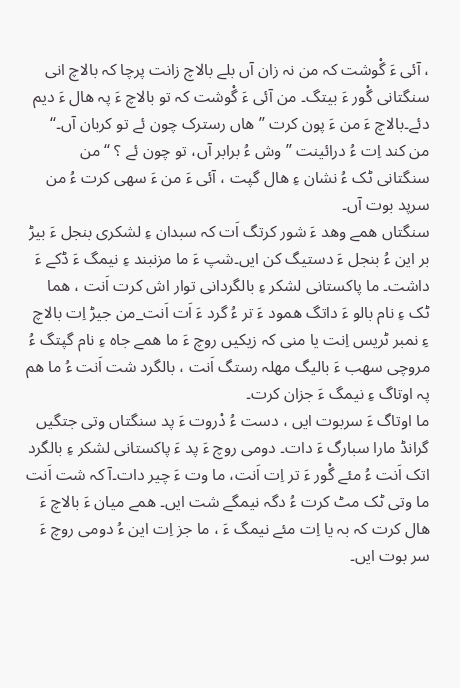، آئی ءَ گْوشت کہ من نہ زان آں بلے بالاچ زانت پرچا کہ بالاچ انی سنگتانی گْور ءَ بیتگ۔ من آئی ءَ گْوشت کہ تو بالاچ ءَ پہ ھال ءَ دیم دئے۔بالاچ ءَ من ءَ پون کرت ’’ ھاں رسترک چون ئے تو کربان آں۔‘‘
من کند اِت ءُ درائینت ’’ وش ءُ برابر آں، تو چون ئے ؟ ‘‘ من سنگتانی ٹک ءُ نشان ءِ ھال گپت ، آئی ءَ من ءَ سھی کرت ءُ من سرپد بوت آں۔
سنگتاں ھمے وھد ءَ شور کرتگ اَت کہ سبدان ءِ لشکری بنجل ءَ بیڑ بر این ءُ بنجل ءَ دستیگ کن ایں۔شپ ءَ ما مزنبند ءِ نیمگ ءَ ڈکے ءَ داشت۔ ما پاکستانی لشکر ءِ بالگردانی توار اش کرت اَنت ، ھما ٹک ءِ نام بالو ءَ داتگ ھمود ءَ تر ءُ گرد ءَ اَت اَنت_من جیڑ اِت بالاچ ءِ نمبر ٹریس اِنت یا منی کہ زیکیں روچ ءَ ما ھمے جاہ ءِ نام گپتگ ءُ مروچی سھب ءَ بالیگ مھلہ رستگ اَنت ، بالگرد شت اَنت ءُ ما ھم پہ اوتاگ ءِ نیمگ ءَ جزان کرت۔
ما اوتاگ ءَ سربوت ایں ، دست ءُ دْروت ءَ پد سنگتاں وتی جتگیں گرانڈ مارا سبارگ ءَ دات۔ دومی روچ ءَ پد ءَ پاکستانی لشکر ءِ بالگرد اتک اَنت ءُ مئے گْور ءَ تر اِت اَنت، ما وت ءَ چیر دات۔آ کہ شت اَنت ما وتی ٹک مٹ کرت ءُ دگہ نیمگے شت ایں۔ ھمے میان ءَ بالاچ ءَ ھال کرت کہ بہ یا اِت مئے نیمگ ءَ ، ما جز اِت این ءُ دومی روچ ءَ سر بوت ایں۔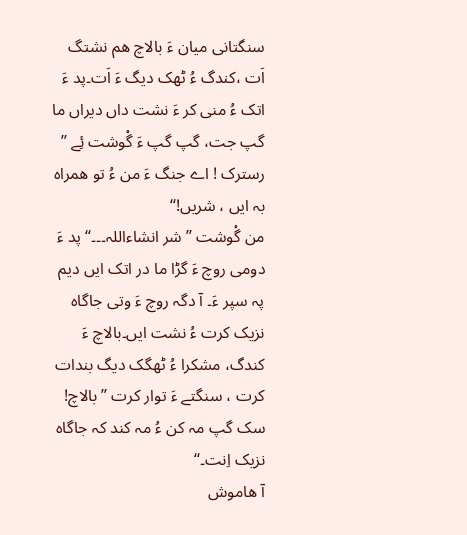سنگتانی میان ءَ بالاچ ھم نشتگ اَت ،کندگ ءُ ٹھک دیگ ءَ اَت۔پد ءَ اتک ءُ منی کر ءَ نشت داں دیراں ما گپ جت، گپ گپ ءَ گْوشت ئِے ’’ رسترک ! اے جنگ ءَ من ءُ تو ھمراہ بہ ایں ، شریں!‘‘
من گْوشت ’’ شر انشاءاللہ۔۔۔‘‘ پد ءَ دومی روچ ءَ گڑا ما در اتک ایں دیم پہ سپر ءَ۔ آ دگہ روچ ءَ وتی جاگاہ نزیک کرت ءُ نشت ایں۔بالاچ ءَ کندگ، مشکرا ءُ ٹھگک دیگ بندات کرت ، سنگتے ءَ توار کرت ’’ بالاچ! سک گپ مہ کن ءُ مہ کند کہ جاگاہ نزیک اِنت۔‘‘
آ ھاموش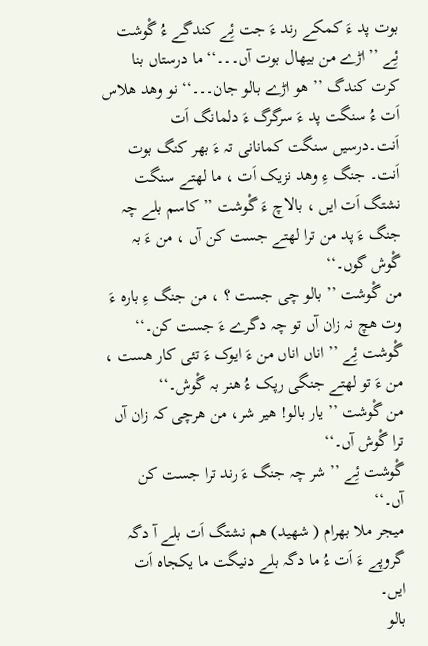بوت پد ءَ کمکے رند ءَ جت ئِے کندگے ءُ گْوشت ئِے ’’ اڑے من بیھال بوت آں۔۔۔‘‘ ما درستاں بنا کرت کندگ ’’ ھو اڑے بالو جان۔۔۔‘‘ نو وھد ھلاس اَت ءُ سنگت پد ءَ سرگرگ ءَ دلمانگ اَت اَنت۔درسیں سنگت کمانانی تہ ءَ بھر کنگ بوت اَنت۔ جنگ ءِ وھد نزیک اَت ، ما لھتے سنگت نشتگ اَت ایں ، بالاچ ءَ گْوشت ’’ کاسم بلے چہ جنگ ءَ پد من ترا لھتے جست کن آں ، من ءَ بہ گْوش گوں۔‘‘
من گْوشت ’’ بالو چی جست ؟ ، من جنگ ءِ بارہ ءَ وت ھچ نہ زان آں تو چہ دگرے ءَ جست کن۔‘‘
گْوشت ئِے ’’ اناں اناں من ءَ ایوک ءَ تئی کار ھست ، من ءَ تو لھتے جنگی رپک ءُ ھنر بہ گْوش۔‘‘
من گْوشت ’’ یار بالو! ھیر شر، من ھرچی کہ زان آں ترا گْوش آں۔‘‘
گْوشت ئِے ’’ شر چہ جنگ ءَ رند ترا جست کن آں۔‘‘
میجر ملا بھرام ( شھید) ھم نشتگ اَت بلے آ دگہ گروپے ءَ اَت ءُ ما دگہ بلے دنیگت ما یکجاہ اَت ایں۔
بالو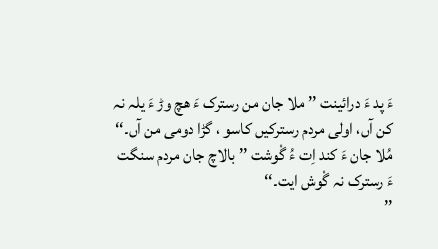ءَ پد ءَ درائینت ’’ ملا جان من رسترک ءَ ھچ وڑ ءَ یلہ نہ کن آں، اولی مردم رسترکیں کاسو ، گڑا دومی من آں۔‘‘
مُلا جان ءَ کند اِت ءُ گْوشت ’’ بالاچ جان مردم سنگت ءَ رسترک نہ گْوش ایت۔‘‘
’’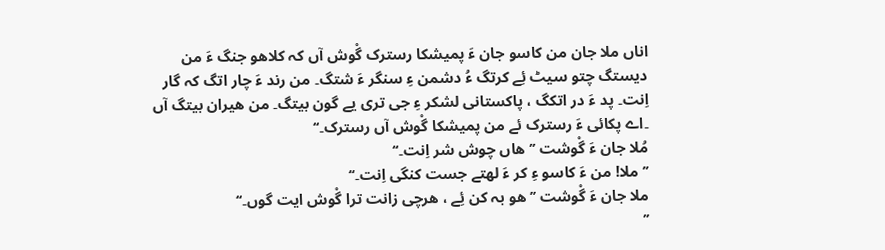اناں ملا جان من کاسو جان ءَ پمیشکا رسترک گْوش آں کہ کلاھو جنگ ءَ من دیستگ چتو سیٹ ئِے کرتگ ءُ دشمن ءِ سنگر ءَ شتگ۔ من رند ءَ چار اتگ کہ گار اِنت۔ پد ءَ در اتکگ ، پاکستانی لشکر ءِ جی تری یے گون بیتگ۔ من ھیران بیتگ آں ۔اے پکائی ءَ رسترک ئے من پمیشکا گْوش آں رسترک۔‘‘
مُلا جان ءَ گْوشت ’’ھاں چوش شر اِنت۔‘‘
’’ ملا! من ءَ کاسو ءِ کر ءَ لھتے جست کنگی اِنت۔‘‘
ملا جان ءَ گْوشت ’’ ھو بہ کن ئِے ، ھرچی زانت ترا گْوش ایت گوں۔‘‘
’’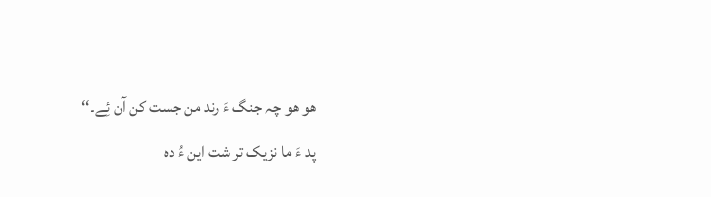ھو ھو چہ جنگ ءَ رند من جست کن آن ئِے۔‘‘
پد ءَ ما نزیک تر شت این ءُ دہ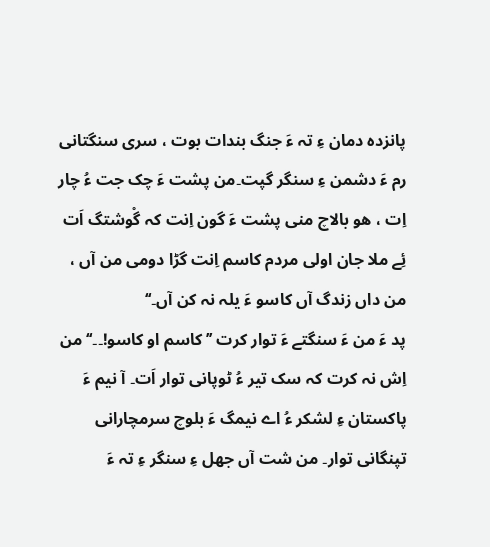پانزدہ دمان ءِ تہ ءَ جنگ بندات بوت ، سری سنگتانی رم ءَ دشمن ءِ سنگر گپت۔من پشت ءَ چک جت ءُ چار اِت ، ھو بالاچ منی پشت ءَ گون اِنت کہ گْوشتگ اَت ئِے ملا جان اولی مردم کاسم اِنت گڑا دومی من آں ، من داں زندگ آں کاسو ءَ یلہ نہ کن آں۔‘‘
پد ءَ من ءَ سنگتے ءَ توار کرت ’’ کاسم او کاسو!۔۔‘‘ من اِش نہ کرت کہ سک تیر ءُ ٹوپانی توار اَت۔ آ نیم ءَ پاکستان ءِ لشکر ءُ اے نیمگ ءَ بلوچ سرمچارانی تپنگانی توار۔ من شت آں جھل ءِ سنگر ءِ تہ ءَ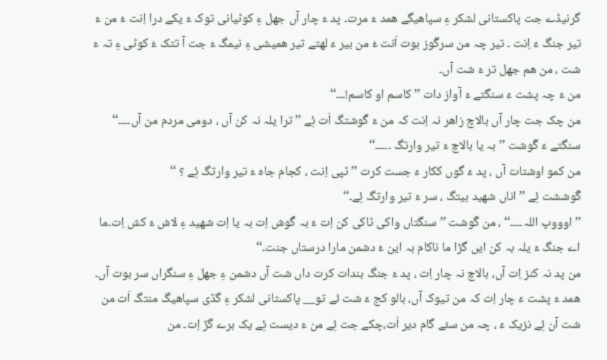گرنیڈے جت پاکستانی لشکر ءِ سپاھیگے ھمد ءَ مرت۔ پد ءَ چار آں جھل ءِ کوٹیانی توک ءَ یکے درا اِنت ءُ من ءَ تیر جنگ ءَ اِنت ۔ تیر چہ من سرگْوز بوت اَنت ءُ من بیر ءَ لھتے تیر ھمیشی ءِ نیمگ ءَ جت آ تتک ءُ کوٹی ءِ تہ ءَ شت ، من ھم جھل تر ءَ شت آں۔
من ءَ چہ پشت ءَ سنگتے ءَ آواز دات ’’ کاسم او کاسم!۔۔۔‘‘
من چک جت چار آں بالاچ زاھر نہ اِنت کہ من ءَ گْوشتگ اَت ئِے ’’ ترا یلہ نہ کن آں ، دومی مردم من آں۔۔۔۔‘‘
سنگتے ءَ گْوشت ’’ بہ یا بالاچ ءَ تیر وارتگ ۔۔۔۔۔‘‘
من کمو اوشتات آں ، پد ءَ گوں ککار ءَ جست کرت ’’ ٹپی اِنت ، کجام جاہ ءَ تیر وارتگ ئِے ؟ ‘‘
گْوششت ئِے ’’ اناں شھید بیتگ ، سر ءَ تیر وارتگ ئِے۔‘‘
’’اوووپ اللہ۔۔۔۔‘‘ ، من گْوشت ’’ سنگتاں واکی ٹاکی کن اِت ءُ بہ گْوش اِت بہ یا اِت شھید ءِ لاش ءَ کش اِت۔ما اے جنگ ءَ یلہ بہ کن ایں گڑا ما ناکام بہ این ءُ دشمن مارا درستاں جنت۔‘‘
من پد نہ کنز اِت آں، بالاچ نہ چار اِت ، پد ءَ جنگ بندات کرت داں شت آں دشمن ءِ جھل ءِ سنگراں سر بوت آں۔ ھمد ءَ پشت ءَ چار اِت کہ من تیوک آں، بالو کج ءَ شت ئے تو__ پاکستانی لشکر ءِ گڈی سپاھیگ منتگ اَت من شت آن ئِے نزیک ءَ ، چہ من سئے گام دیر اَت،چکے جت ئِے من ءَ دیست ئِے یک برے گڑ اِت۔ من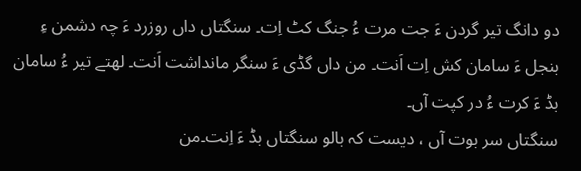دو دانگ تیر گردن ءَ جت مرت ءُ جنگ کٹ اِت۔ سنگتاں داں روزرد ءَ چہ دشمن ءِ بنجل ءَ سامان کش اِت اَنت۔ من داں گڈی ءَ سنگر مانداشت اَنت۔ لھتے تیر ءُ سامان بڈ ءَ کرت ءُ در کپت آں۔
سنگتاں سر بوت آں ، دیست کہ بالو سنگتاں بڈ ءَ اِنت۔من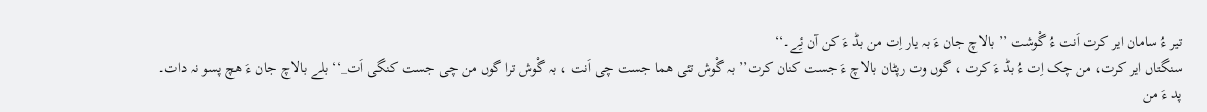تیر ءُ سامان ایر کرت اَنت ءُ گْوشت ’’ بالاچ جان ءَ بہ یار اِت من بڈ ءَ کن آن ئِے۔‘‘
سنگتاں ایر کرت، من چک اِت ءُ بڈ ءَ کرت ، گوں وت رپٹان بالاچ ءَ جست کنان کرت’’ بہ گْوش تئی ھما جست چی اَنت ، بہ گْوش ترا گوں من چی جست کنگی اَت_‘‘ بلے بالاچ جان ءَ ھچ پسو نہ دات۔
پد ءَ من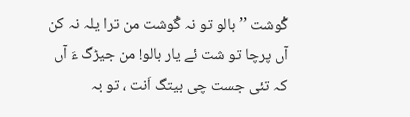گْوشت ’’ بالو تو نہ گْوشت من ترا یلہ نہ کن آں پرچا تو شت ئے یار بالو! من جیڑگ ءَ آں کہ تئی جست چی بیتگ اَنت ، تو بہ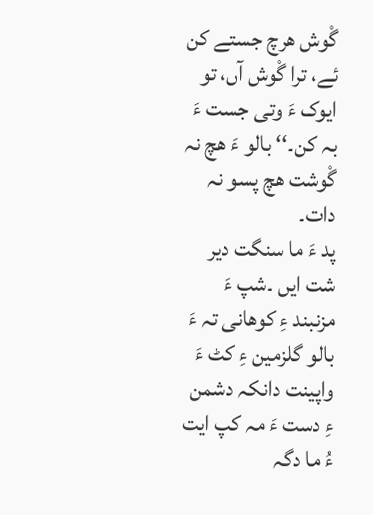گْوش ھرچ جستے کن ئے، ترا گْوش آں، تو ایوک ءَ وتی جست ءَ بہ کن۔‘‘ بالو ءَ ھچ نہ گْوشت ھچ پسو نہ دات۔
پد ءَ ما سنگت دیر شت ایں ۔شپ ءَ مزنبند ءِ کوھانی تہ ءَ بالو گلزمین ءِ کٹ ءَ واپینت دانکہ دشمن ءِ دست ءَ مہ کپ ایت ءُ ما دگہ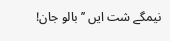نیمگے شت ایں ’’بالو جان!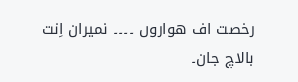رخصت اف ھواروں ۔۔۔۔ نمیران اِنت بالاچ جان۔